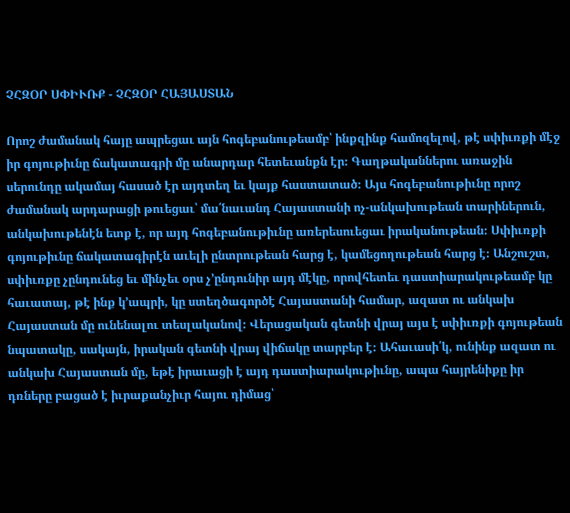ՉՀԶՕՐ ՍՓԻՒՌՔ - ՉՀԶՕՐ ՀԱՅԱՍՏԱՆ

Որոշ ժամանակ հայը ապրեցաւ այն հոգեբանութեամբ՝ ինքզինք համոզելով, թէ սփիւռքի մէջ իր գոյութիւնը ճակատագրի մը անարդար հետեւանքն էր։ Գաղթականներու առաջին սերունդը ակամայ հասած էր այդտեղ եւ կայք հաստատած։ Այս հոգեբանութիւնը որոշ ժամանակ արդարացի թուեցաւ՝ մա՛նաւանդ Հայաստանի ոչ-անկախութեան տարիներուն, անկախութենէն ետք է, որ այդ հոգեբանութիւնը առերեսուեցաւ իրականութեան։ Սփիւռքի գոյութիւնը ճակատագիրէն աւելի ընտրութեան հարց է, կամեցողութեան հարց է։ Անշուշտ, սփիւռքը չընդունեց եւ մինչեւ օրս չ՚ընդունիր այդ մէկը, որովհետեւ դաստիարակութեամբ կը հաւատայ, թէ ինք կ՚ապրի, կը ստեղծագործէ Հայաստանի համար, ազատ ու անկախ Հայաստան մը ունենալու տեսլականով։ Վերացական գետնի վրայ այս է սփիւռքի գոյութեան նպատակը, սակայն, իրական գետնի վրայ վիճակը տարբեր է։ Ահաւասի՛կ, ունինք ազատ ու անկախ Հայաստան մը, եթէ իրաւացի է այդ դաստիարակութիւնը, ապա հայրենիքը իր դռները բացած է իւրաքանչիւր հայու դիմաց՝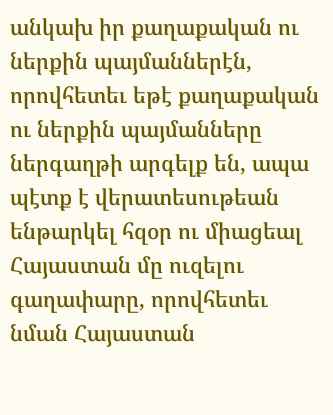անկախ իր քաղաքական ու ներքին պայմաններէն, որովհետեւ եթէ քաղաքական ու ներքին պայմանները ներգաղթի արգելք են, ապա պէտք է վերատեսութեան ենթարկել հզօր ու միացեալ Հայաստան մը ուզելու գաղափարը, որովհետեւ նման Հայաստան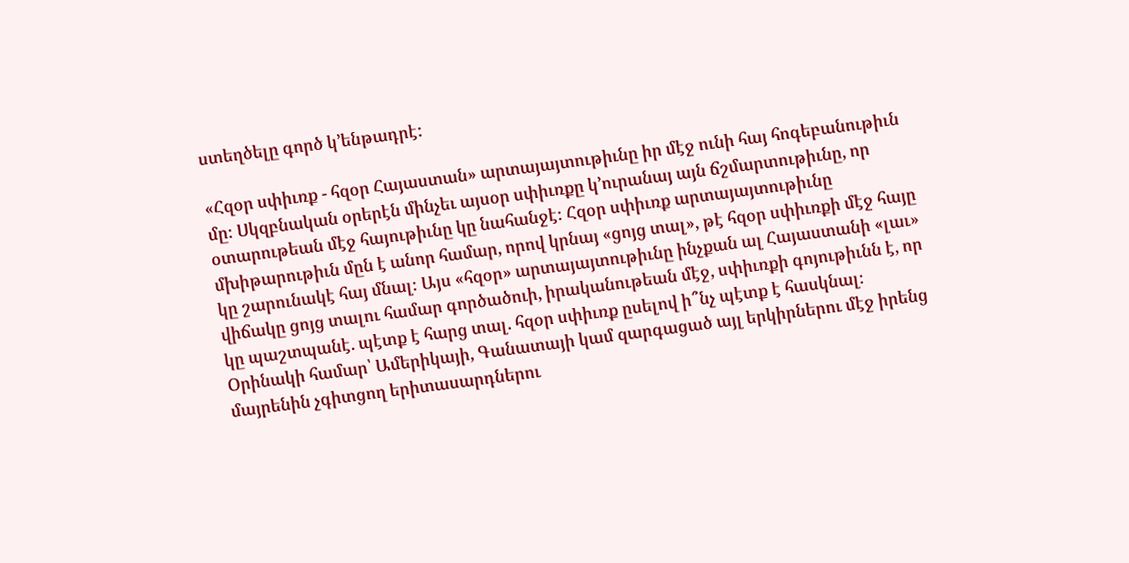ստեղծելը գործ կ՚ենթադրէ:

«Հզօր սփիւռք - հզօր Հայաստան» արտայայտութիւնը իր մէջ ունի հայ հոգեբանութիւն մը։ Սկզբնական օրերէն մինչեւ այսօր սփիւռքը կ՚ուրանայ այն ճշմարտութիւնը, որ օտարութեան մէջ հայութիւնը կը նահանջէ։ Հզօր սփիւռք արտայայտութիւնը մխիթարութիւն մըն է անոր համար, որով կրնայ «ցոյց տալ», թէ հզօր սփիւռքի մէջ հայը կը շարունակէ հայ մնալ։ Այս «հզօր» արտայայտութիւնը ինչքան ալ Հայաստանի «լաւ» վիճակը ցոյց տալու համար գործածուի, իրականութեան մէջ, սփիւռքի գոյութիւնն է, որ կը պաշտպանէ. պէտք է հարց տալ. հզօր սփիւռք ըսելով ի՞նչ պէտք է հասկնալ։ Օրինակի համար՝ Ամերիկայի, Գանատայի կամ զարգացած այլ երկիրներու մէջ իրենց մայրենին չգիտցող երիտասարդներու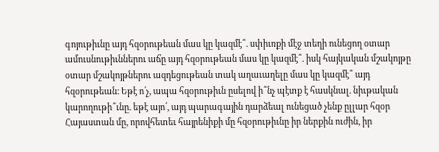գոյութիւնը այդ հզօրութեան մաս կը կազմէ՞. սփիւռքի մէջ տեղի ունեցող օտար ամուսնութիւններու աճը այդ հզօրութեան մաս կը կազմէ՞. իսկ հայկական մշակոյթը օտար մշակոյթներու ազդեցութեան տակ աղաւաղելը մաս կը կազմէ՞ այդ հզօրութեան։ Եթէ ո՛չ, ապա հզօրութիւն ըսելով ի՞նչ պէտք է հասկնալ. նիւթական կարողութի՞ւնը. եթէ այո՛, այդ պարագային դարձեալ ունեցած չենք ըլլար հզօր Հայաստան մը, որովհետեւ հայրենիքի մը հզօրութիւնը իր ներքին ուժին, իր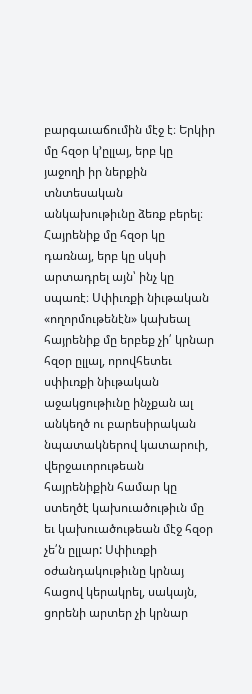բարգաւաճումին մէջ է։ Երկիր մը հզօր կ՚ըլլայ, երբ կը յաջողի իր ներքին տնտեսական անկախութիւնը ձեռք բերել։ Հայրենիք մը հզօր կը դառնայ, երբ կը սկսի արտադրել այն՝ ինչ կը սպառէ։ Սփիւռքի նիւթական «ողորմութենէն» կախեալ հայրենիք մը երբեք չի՛ կրնար հզօր ըլլալ, որովհետեւ սփիւռքի նիւթական աջակցութիւնը ինչքան ալ անկեղծ ու բարեսիրական նպատակներով կատարուի, վերջաւորութեան հայրենիքին համար կը ստեղծէ կախուածութիւն մը եւ կախուածութեան մէջ հզօր չե՛ն ըլլար: Սփիւռքի օժանդակութիւնը կրնայ հացով կերակրել, սակայն, ցորենի արտեր չի կրնար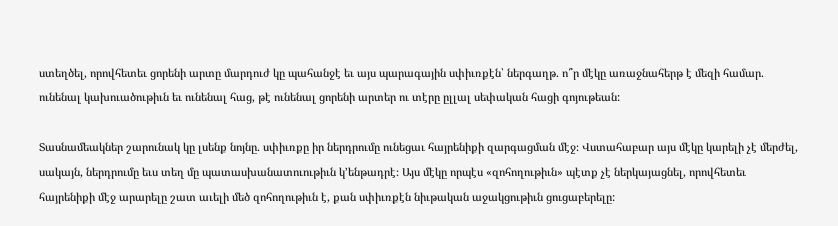ստեղծել, որովհետեւ ցորենի արտը մարդուժ կը պահանջէ եւ այս պարագային սփիւռքէն՝ ներգաղթ. ո՞ր մէկը առաջնահերթ է մեզի համար. ունենալ կախուածութիւն եւ ունենալ հաց, թէ ունենալ ցորենի արտեր ու տէրը ըլլալ սեփական հացի գոյութեան:

Տասնամեակներ շարունակ կը լսենք նոյնը. սփիւռքը իր ներդրումը ունեցաւ հայրենիքի զարգացման մէջ։ Վստահաբար այս մէկը կարելի չէ մերժել, սակայն, ներդրումը եւս տեղ մը պատասխանատուութիւն կ՚ենթադրէ։ Այս մէկը որպէս «զոհողութիւն» պէտք չէ ներկայացնել, որովհետեւ հայրենիքի մէջ արարելը շատ աւելի մեծ զոհողութիւն է, քան սփիւռքէն նիւթական աջակցութիւն ցուցաբերելը: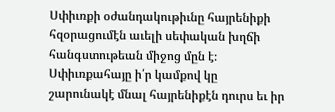Սփիւռքի օժանդակութիւնը հայրենիքի հզօրացումէն աւելի սեփական խղճի հանգստութեան միջոց մըն է։ Սփիւռքահայը ի՛ր կամքով կը շարունակէ մնալ հայրենիքէն դուրս եւ իր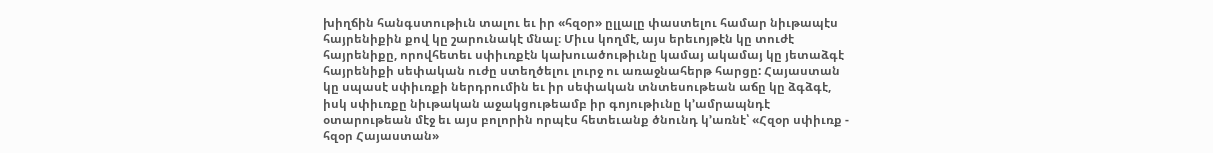խիղճին հանգստութիւն տալու եւ իր «հզօր» ըլլալը փաստելու համար նիւթապէս հայրենիքին քով կը շարունակէ մնալ։ Միւս կողմէ, այս երեւոյթէն կը տուժէ հայրենիքը, որովհետեւ սփիւռքէն կախուածութիւնը կամայ ակամայ կը յետաձգէ հայրենիքի սեփական ուժը ստեղծելու լուրջ ու առաջնահերթ հարցը: Հայաստան կը սպասէ սփիւռքի ներդրումին եւ իր սեփական տնտեսութեան աճը կը ձգձգէ, իսկ սփիւռքը նիւթական աջակցութեամբ իր գոյութիւնը կ՚ամրապնդէ օտարութեան մէջ եւ այս բոլորին որպէս հետեւանք ծնունդ կ՚առնէ՝ «Հզօր սփիւռք - հզօր Հայաստան»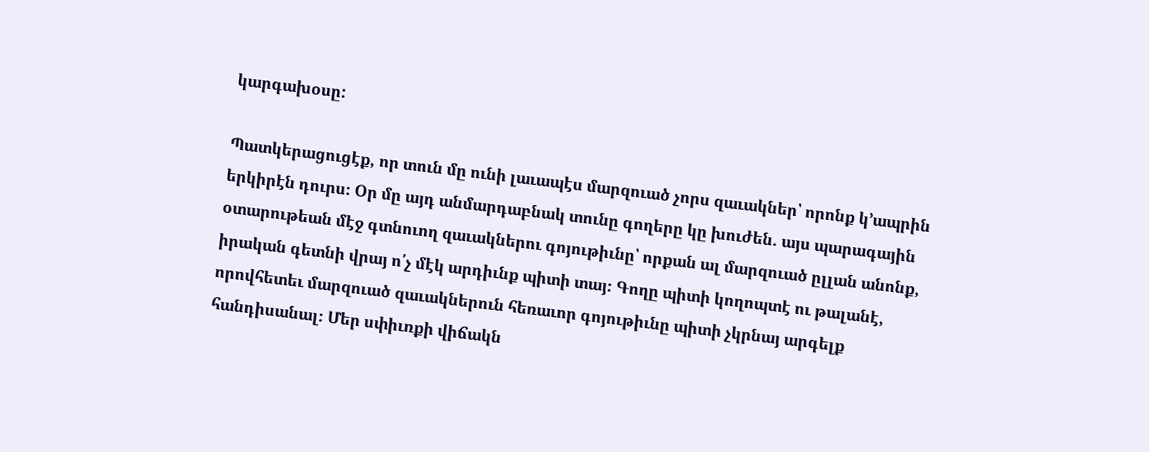կարգախօսը:

Պատկերացուցէք, որ տուն մը ունի լաւապէս մարզուած չորս զաւակներ՝ որոնք կ՚ապրին երկիրէն դուրս։ Օր մը այդ անմարդաբնակ տունը գողերը կը խուժեն. այս պարագային օտարութեան մէջ գտնուող զաւակներու գոյութիւնը՝ որքան ալ մարզուած ըլլան անոնք, իրական գետնի վրայ ո՛չ մէկ արդիւնք պիտի տայ։ Գողը պիտի կողոպտէ ու թալանէ, որովհետեւ մարզուած զաւակներուն հեռաւոր գոյութիւնը պիտի չկրնայ արգելք հանդիսանալ։ Մեր սփիւռքի վիճակն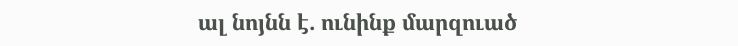ալ նոյնն է. ունինք մարզուած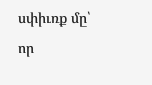սփիւռք մը՝ որ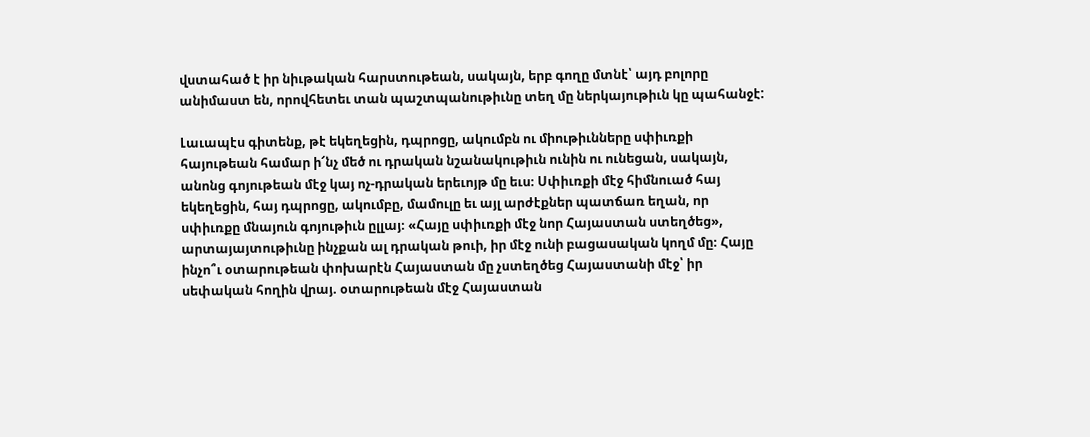վստահած է իր նիւթական հարստութեան, սակայն, երբ գողը մտնէ՝ այդ բոլորը անիմաստ են, որովհետեւ տան պաշտպանութիւնը տեղ մը ներկայութիւն կը պահանջէ:

Լաւապէս գիտենք, թէ եկեղեցին, դպրոցը, ակումբն ու միութիւնները սփիւռքի հայութեան համար ի՜նչ մեծ ու դրական նշանակութիւն ունին ու ունեցան, սակայն, անոնց գոյութեան մէջ կայ ոչ-դրական երեւոյթ մը եւս։ Սփիւռքի մէջ հիմնուած հայ եկեղեցին, հայ դպրոցը, ակումբը, մամուլը եւ այլ արժէքներ պատճառ եղան, որ սփիւռքը մնայուն գոյութիւն ըլլայ։ «Հայը սփիւռքի մէջ նոր Հայաստան ստեղծեց», արտայայտութիւնը ինչքան ալ դրական թուի, իր մէջ ունի բացասական կողմ մը։ Հայը ինչո՞ւ օտարութեան փոխարէն Հայաստան մը չստեղծեց Հայաստանի մէջ՝ իր սեփական հողին վրայ. օտարութեան մէջ Հայաստան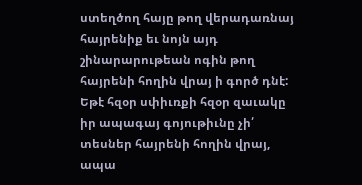ստեղծող հայը թող վերադառնայ հայրենիք եւ նոյն այդ շինարարութեան ոգին թող հայրենի հողին վրայ ի գործ դնէ: Եթէ հզօր սփիւռքի հզօր զաւակը իր ապագայ գոյութիւնը չի՛ տեսներ հայրենի հողին վրայ, ապա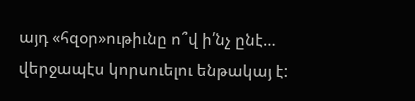այդ «հզօր»ութիւնը ո՞վ ի՛նչ ընէ… վերջապէս կորսուելու ենթակայ է: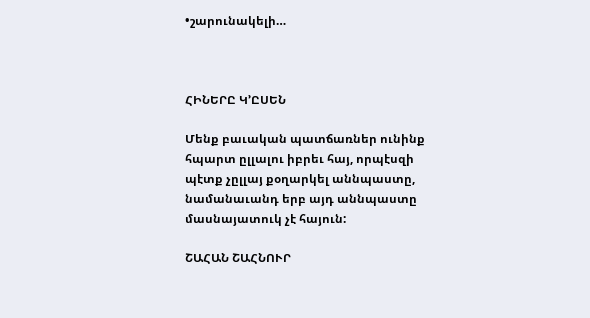•շարունակելի…



ՀԻՆԵՐԸ Կ՚ԸՍԵՆ

Մենք բաւական պատճառներ ունինք հպարտ ըլլալու իբրեւ հայ, որպէսզի պէտք չըլլայ քօղարկել աննպաստը, նամանաւանդ երբ այդ աննպաստը մասնայատուկ չէ հայուն:

ՇԱՀԱՆ ՇԱՀՆՈՒՐ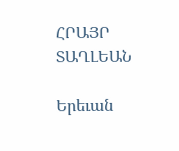ՀՐԱՅՐ ՏԱՂԼԵԱՆ

Երեւան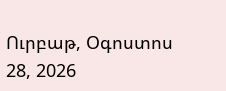Ուրբաթ, Օգոստոս 28, 2026